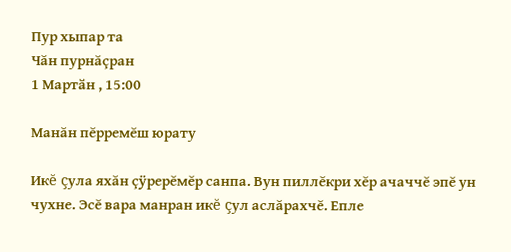Пур хыпар та
Чăн пурнăçран
1 Мартӑн , 15:00

Манăн пĕрремĕш юрату

Икĕ çула яхăн çÿрерĕмĕр санпа. Вун пиллĕкри хĕр ачаччĕ эпĕ ун чухне. Эсĕ вара манран икĕ çул аслăрахчĕ. Епле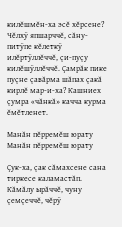килĕшмĕн-ха эсĕ хĕрсене? Чĕлхÿ япшарччĕ, сăну-питÿпе кĕлеткÿ илĕртÿллĕччĕ, çи-пуçу килĕшÿллĕччĕ. Çамрăк пике пуçне çавăрма шăпах çакă кирлĕ мар-и-ха? Кашниех çумра «чăнкă» качча курма ĕмĕтленет.

Манăн пĕрремĕш юрату
Манăн пĕрремĕш юрату

Çук-ха, çак сăмахсене сана тиркесе каламастăп. Кăмăлу ырăччĕ, чуну çемçеччĕ, чĕрÿ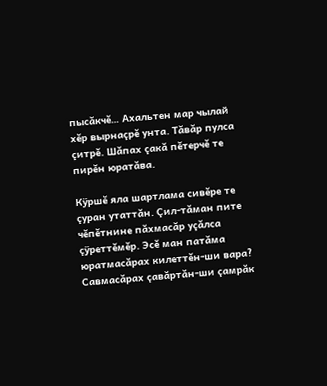пысăкчĕ… Ахальтен мар чылай хĕр вырнаçрĕ унта. Тăвăр пулса çитрĕ. Шăпах çакă пĕтерчĕ те пирĕн юратăва.

Кÿршĕ яла шартлама сивĕре те çуран утаттăн. Çил-тăман пите чĕпĕтнине пăхмасăр уçăлса çÿреттĕмĕр. Эсĕ ман патăма юратмасăрах килеттĕн-ши вара? Савмасăрах çавăртăн-ши çамрăк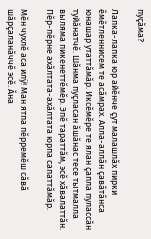пуçăма?

Лапка-лапка юр айĕнче çут малашлăх пирки ĕмĕтленнисем те асăмрах. Алла-аллăн çавăтăнса юнашар утаттăмăр. Иксĕмĕре те ялан çапла пулассăн туйăнатчĕ. Шăнма пуçласан ăшăнас тесе тытмалла выляма пикенеттĕмĕр. Эпĕ тараттăм, эсĕ хăвалаттăн. Пĕр-пĕрне ахăлтата-ахăлтата юрпа сапаттăмăр.

Мĕн чухлĕ аса илÿ! Ман ятпа пĕрремĕш сăвă шăрçаланăччĕ эсĕ. Ăна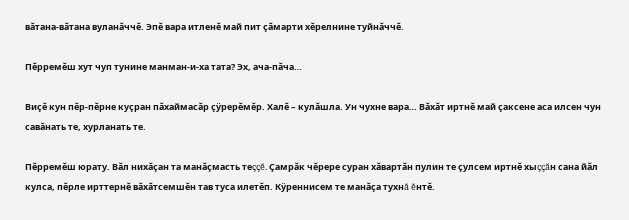вăтана-вăтана вуланăччĕ. Эпĕ вара итленĕ май пит çăмарти хĕрелнине туйнăччĕ.

Пĕрремĕш хут чуп тунине манман-и-ха тата? Эх, ача-пăча…

Виçĕ кун пĕр-пĕрне куçран пăхаймасăр çÿрерĕмĕр. Халĕ – кулăшла. Ун чухне вара… Вăхăт иртнĕ май çаксене аса илсен чун савăнать те, хурланать те.

Пĕрремĕш юрату. Вăл нихăçан та манăçмасть теççĕ. Çамрăк чĕрере суран хăвартăн пулин те çулсем иртнĕ хыççăн сана йăл кулса, пĕрле ирттернĕ вăхăтсемшĕн тав туса илетĕп. Кÿреннисем те манăçа тухнă ĕнтĕ.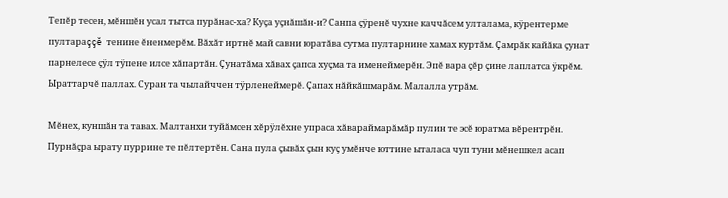Тепĕр тесен, мĕншĕн усал тытса пурăнас-ха? Куçа уçнăшăн-и? Санпа çÿренĕ чухне каччăсем улталама, кÿрентерме пултараççĕ тенине ĕненмерĕм. Вăхăт иртнĕ май савни юратăва сутма пултарнине хамах куртăм. Çамрăк кайăка çунат парнелесе çÿл тÿпене илсе хăпартăн. Çунатăма хăвах çапса хуçма та именеймерĕн. Эпĕ вара çĕр çине лаплатса ÿкрĕм. Ыраттарчĕ паллах. Суран та чылайччен тÿрленеймерĕ. Çапах нăйкăшмарăм. Малалла утрăм.

Мĕнех, куншăн та тавах. Малтанхи туйăмсен хĕрÿлĕхне упраса хăвараймарăмăр пулин те эсĕ юратма вĕрентрĕн. Пурнăçра ырату пуррине те пĕлтертĕн. Сана пула çывăх çын куç умĕнче юттине ыталаса чуп туни мĕнешкел асап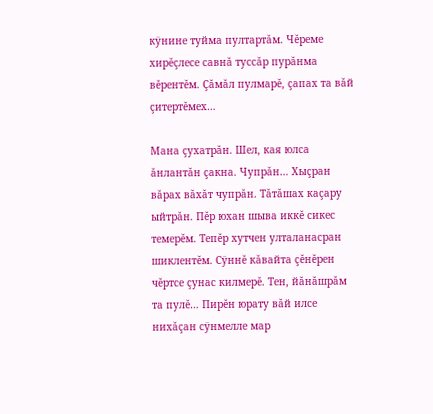кÿнине туйма пултартăм. Чĕреме хирĕçлесе савнă туссăр пурăнма вĕрентĕм. Çăмăл пулмарĕ, çапах та вăй çитертĕмех…

Мана çухатрăн. Шел, кая юлса ăнлантăн çакна. Чупрăн… Хыçран вăрах вăхăт чупрăн. Тăтăшах каçару ыйтрăн. Пĕр юхан шыва иккĕ сикес темерĕм. Тепĕр хутчен улталанасран шиклентĕм. Сÿннĕ кăвайта çĕнĕрен чĕртсе çунас килмерĕ. Тен, йăнăшрăм та пулĕ… Пирĕн юрату вăй илсе нихăçан сÿнмелле мар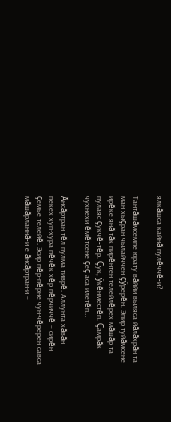ялкăшса кайнă пулĕччĕ-и?

Тантăшăмсемпе юрату вăййи выляса йăлăхрăн та ман хыçран чылайччен çÿрерĕн. Эпир туйăмсене ирĕке янă тăк пирĕнтен телейлĕрех мăшăр та пулаяс çукчĕ-тĕр. Çук, ÿкĕнместĕп. Çамрăк чухнехи ĕмĕтсене çеç аса илетĕп…

Ăнсăртран тĕл пулма тиврĕ. Аллунта хăвăн пекех хуп-хура пĕчĕк хĕр пĕрчиччĕ – сирĕн çемье телейĕ. Эсир пĕр-пĕрне чун-чĕререн савса мăшăрланнă-и е ăнсăртран-и –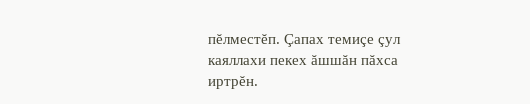пĕлместĕп. Çапах темиçе çул каяллахи пекех ăшшăн пăхса иртрĕн.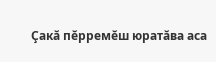Çакă пĕрремĕш юратăва аса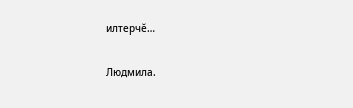илтерчĕ…

Людмила.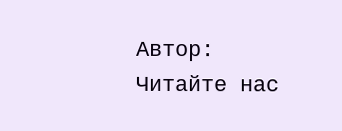Автор:
Читайте нас